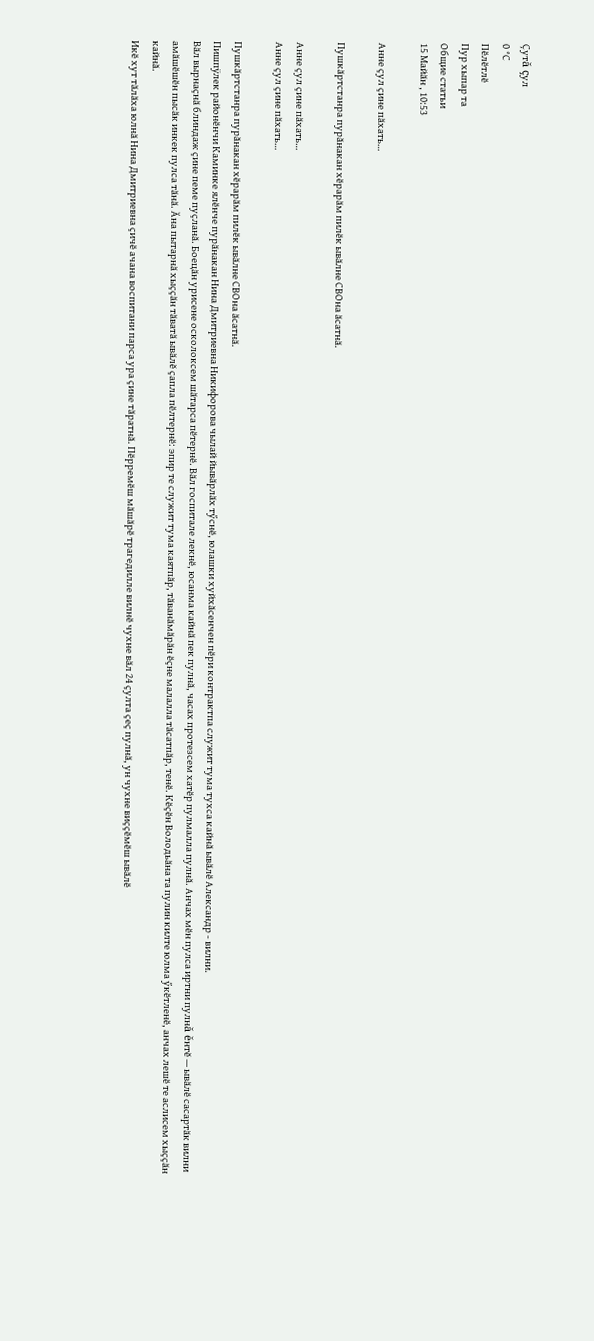Çутă çул
0 °С
Пӗлӗтлӗ
Пур хыпар та
Общие статьи
15 Майӑн , 10:53

Анне ҫул ҫине пӑхать…

Пушкӑртстанра пурăнакан хӗрарӑм пилӗк ывӑлне СВОна ӑсатнӑ.

Анне ҫул ҫине пӑхать…
Анне ҫул ҫине пӑхать…

Пушкӑртстанра пурăнакан хӗрарӑм пилӗк ывӑлне СВОна ӑсатнӑ.
Пишпÿлек районӗнчи Каминке ялӗнче пурӑнакан Нина Дмитриевна Никифорова чылай йывӑрлӑх тӳснӗ, юлашки хуйхăсенчен пӗри контрактпа служит тума тухса кайнă ывӑлӗ Александр - вилни.
Вӑл вырнаҫнӑ блиндаж ҫине пеме пуҫланă. Боецӑн урисене осколоксем шӑтарса пӗтернӗ. Вӑл госпитале лекнӗ, юсанма кайнӑ пек пулнă, часах протезсем хатӗр пулмалла пулнă. Анчах мӗн пулса иртни пулнă ĕнтĕ — ывӑлӗ сасартӑк вилни амӑшӗшӗн пысӑк инкек пулса тӑнӑ. Ӑна пытарнӑ хыҫҫӑн тӑватӑ ывӑлĕ ҫапла пӗлтернӗ: эпир те служит тума каятпӑр, тӑванӑмӑрӑн ӗҫне малалла тӑсатпӑр, тенӗ. Кӗҫӗн Володьӑна та пулин килте юлма ӳкӗтленӗ, анчах лешӗ те аслисем хыҫҫӑн кайнă.
Икӗ хут тӑлӑха юлнӑ Нина Дмитриевна ҫичӗ ачана воспитани парса ура ҫине тӑратнă. Пӗрремӗш мӑшӑрӗ трагедилле вилнӗ чухне вӑл 24 ҫулта ҫеҫ пулнӑ, ун чухне виҫҫӗмӗш ывӑлӗ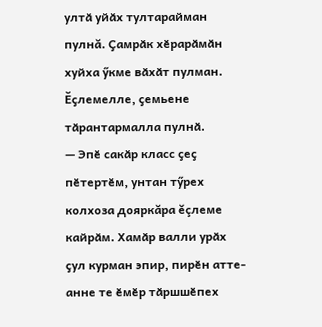ултӑ уйӑх тултарайман пулнă. Ҫамрӑк хӗрарӑмӑн хуйха ӳкме вӑхӑт пулман. Ӗҫлемелле, ҫемьене тӑрантармалла пулнӑ.
— Эпӗ сакӑр класс ҫеҫ пӗтертӗм, унтан тӳрех колхоза дояркăра ĕçлеме кайрӑм. Хамӑр валли урӑх ҫул курман эпир, пирӗн атте-анне те ӗмӗр тӑршшӗпех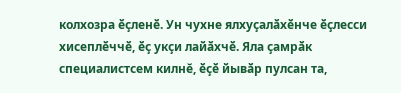колхозра ӗҫленӗ. Ун чухне ялхуҫалӑхӗнче ӗҫлесси хисеплӗччӗ, ӗҫ укҫи лайӑхчӗ. Яла ҫамрӑк специалистсем килнĕ, ӗҫӗ йывӑр пулсан та,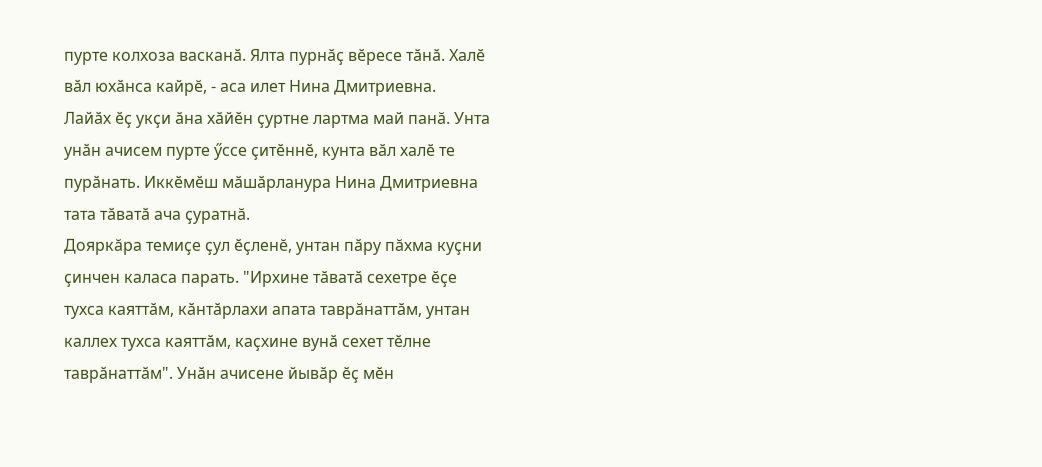пурте колхоза васканӑ. Ялта пурнӑҫ вӗресе тӑнӑ. Халӗ вӑл юхӑнса кайрĕ, - аса илет Нина Дмитриевна.
Лайӑх ӗҫ укҫи ӑна хӑйӗн ҫуртне лартма май панă. Унта унӑн ачисем пурте ӳссе ҫитӗннӗ, кунта вӑл халӗ те пурӑнать. Иккӗмӗш мӑшӑрланура Нина Дмитриевна тата тӑватӑ ача ҫуратнă.
Дояркăра темиҫе ҫул ӗҫленĕ, унтан пӑру пăхма куҫни ҫинчен каласа парать. "Ирхине тӑватӑ сехетре ӗҫе тухса каяттӑм, кӑнтӑрлахи апата таврăнаттӑм, унтан каллех тухса каяттӑм, каҫхине вунӑ сехет тӗлне таврӑнаттӑм". Унӑн ачисене йывӑр ӗҫ мӗн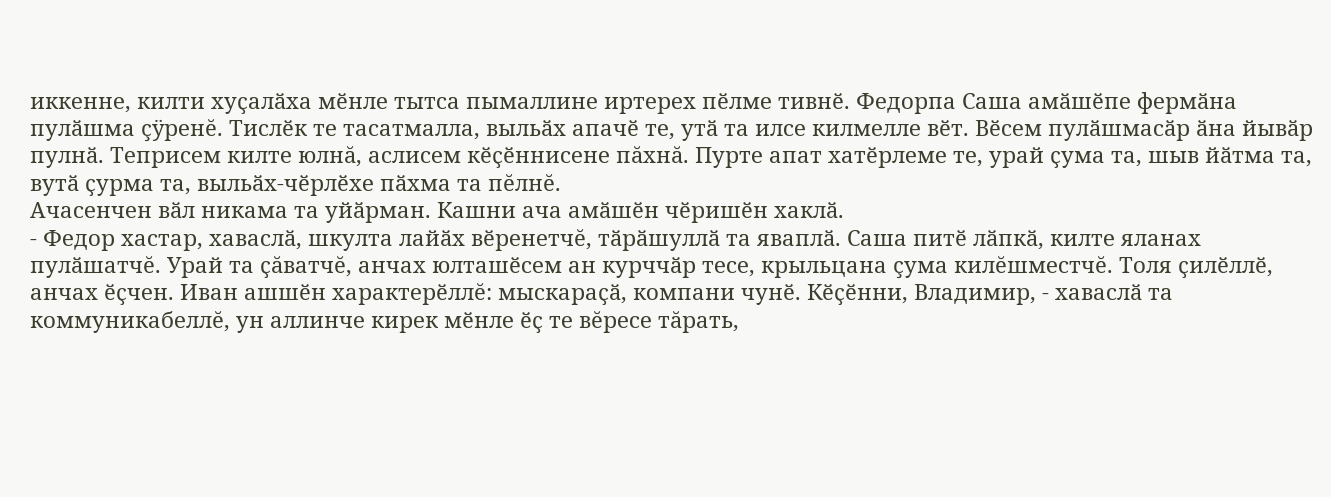иккенне, килти хуҫалӑха мӗнле тытса пымаллине иртерех пӗлме тивнӗ. Федорпа Саша амӑшӗпе фермӑна пулӑшма çÿренĕ. Тислӗк те тасатмалла, выльӑх апачӗ те, утӑ та илсе килмелле вӗт. Вӗсем пулӑшмасӑр ӑна йывӑр пулнӑ. Теприсем килте юлнă, аслисем кӗҫӗннисене пăхнă. Пурте апат хатӗрлеме те, урай ҫума та, шыв йӑтма та, вутӑ ҫурма та, выльӑх-чӗрлӗхе пӑхма та пĕлнĕ.
Ачасенчен вӑл никама та уйӑрман. Кашни ача амӑшӗн чӗришӗн хаклӑ.
- Федор хастар, хаваслӑ, шкулта лайӑх вӗренетчĕ, тӑрӑшуллӑ та яваплӑ. Саша питӗ лӑпкӑ, килте яланах пулӑшатчĕ. Урай та ҫăватчĕ, анчах юлташӗсем ан курччӑр тесе, крыльцана çума килĕшместчĕ. Толя ҫилӗллӗ, анчах ӗҫчен. Иван ашшӗн характерӗллĕ: мыскараҫӑ, компани чунӗ. Кӗҫӗнни, Владимир, - хаваслӑ та коммуникабеллĕ, ун аллинче кирек мӗнле ӗҫ те вĕресе тăрать,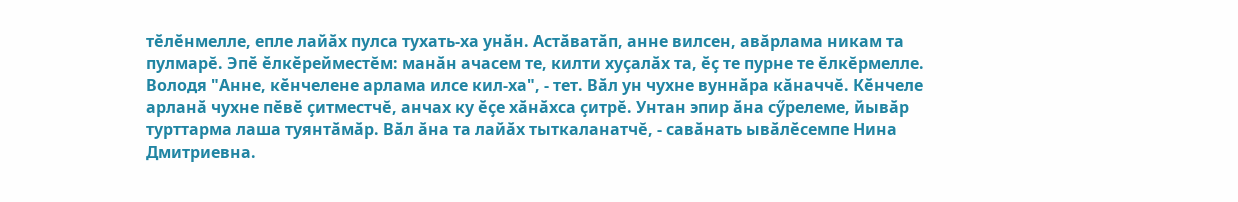тӗлӗнмелле, епле лайӑх пулса тухать-ха унӑн. Астӑватӑп, анне вилсен, авăрлама никам та пулмарĕ. Эпӗ ӗлкӗрейместĕм: манӑн ачасем те, килти хуҫалӑх та, ӗҫ те пурне те ĕлкĕрмелле. Володя "Анне, кӗнчелене арлама илсе кил-ха", - тет. Вӑл ун чухне вуннӑра кăначчĕ. Кӗнчеле арланӑ чухне пӗвӗ ҫитместчĕ, анчах ку ӗҫе хӑнӑхса ҫитрĕ. Унтан эпир ӑна сӳрелеме, йывӑр турттарма лаша туянтӑмӑр. Вӑл ӑна та лайӑх тыткаланатчĕ, - савӑнать ывӑлӗсемпе Нина Дмитриевна.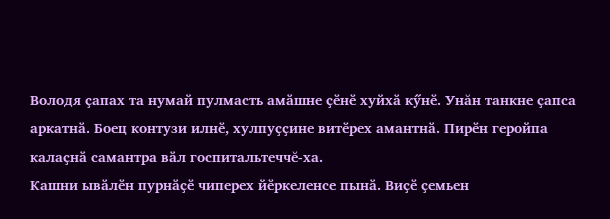Володя ҫапах та нумай пулмасть амӑшне ҫӗнӗ хуйхӑ кӳнӗ. Унăн танкне ҫапса аркатнӑ. Боец контузи илнӗ, хулпуҫҫине витӗрех амантнӑ. Пирӗн геройпа калаҫнӑ самантра вӑл госпитальтеччĕ-ха.
Кашни ывӑлӗн пурнӑҫӗ чиперех йӗркеленсе пынӑ. Виҫӗ ҫемьен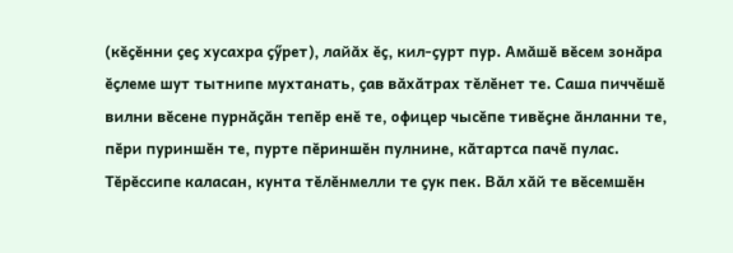(кӗҫӗнни ҫеҫ хусахра ҫӳрет), лайӑх ӗҫ, кил-ҫурт пур. Амӑшӗ вӗсем зонӑра ӗҫлеме шут тытнипе мухтанать, ҫав вӑхӑтрах тӗлӗнет те. Саша пиччӗшӗ вилни вӗсене пурнӑҫӑн тепӗр енӗ те, офицер чысӗпе тивӗҫне ӑнланни те, пӗри пуриншӗн те, пурте пӗриншӗн пулнине, кӑтартса пачӗ пулас.
Тӗрӗссипе каласан, кунта тӗлӗнмелли те ҫук пек. Вӑл хӑй те вӗсемшӗн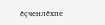ӗҫченлӗхпе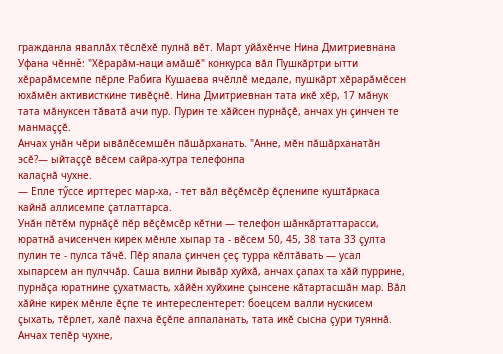гражданла яваплӑх тӗслӗхӗ пулнӑ вӗт. Март уйӑхӗнче Нина Дмитриевнана Уфана чӗннĕ: "Хӗрарӑм-наци амӑшӗ" конкурса вӑл Пушкӑртри ытти хӗрарӑмсемпе пӗрле Рабига Кушаева ячӗллӗ медале, пушкӑрт хӗрарӑмӗсен юхӑмӗн активисткине тивӗҫнӗ. Нина Дмитриевнан тата икӗ хӗр, 17 мӑнук тата мӑнуксен тӑватӑ ачи пур. Пурин те хӑйсен пурнӑҫӗ, анчах ун ҫинчен те манмаҫҫӗ.
Анчах унӑн чӗри ывӑлӗсемшӗн пӑшӑрханать. "Анне, мӗн пӑшӑрханатӑн эсӗ?— ыйтаҫҫӗ вӗсем сайра-хутра телефонпа
калаҫнӑ чухне.
— Епле тӳссе ирттерес мар-ха, - тет вӑл вӗҫӗмсӗр ӗҫленипе куштӑркаса кайнӑ аллисемпе ҫатлаттарса.
Унӑн пӗтӗм пурнӑҫӗ пӗр вӗҫӗмсӗр кӗтни — телефон шӑнкӑртаттарасси, юратнӑ ачисенчен кирек мӗнле хыпар та - вӗсем 50, 45, 38 тата 33 ҫулта пулин те - пулса тӑчӗ. Пӗр япала ҫинчен çеҫ турра кӗлтӑвать — усал хыпарсем ан пулччӑр. Саша вилни йывӑр хуйхӑ, анчах ҫапах та хӑй пуррине, пурнӑҫа юратнине ҫухатмасть, хӑйӗн хуйхине ҫынсене кӑтартасшӑн мар. Вӑл хӑйне кирек мӗнле ӗҫпе те интереслентерет: боецсем валли нускисем ҫыхать, тӗрлет, халӗ пахча ӗҫӗпе аппаланать, тата икӗ сысна ҫури туяннӑ. Анчах тепӗр чухне,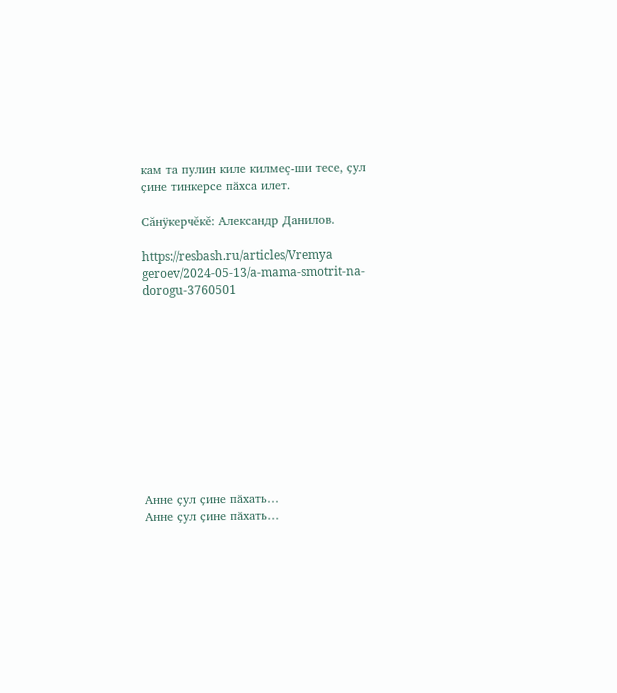кам та пулин киле килмеç-ши тесе, ҫул ҫине тинкерсе пӑхса илет.

Сăнÿкерчĕкĕ: Александр Данилов.

https://resbash.ru/articles/Vremya geroev/2024-05-13/a-mama-smotrit-na-dorogu-3760501











Анне ҫул ҫине пӑхать…
Анне ҫул ҫине пӑхать…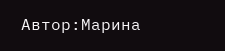Автор:Марина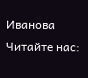Иванова
Читайте нас: